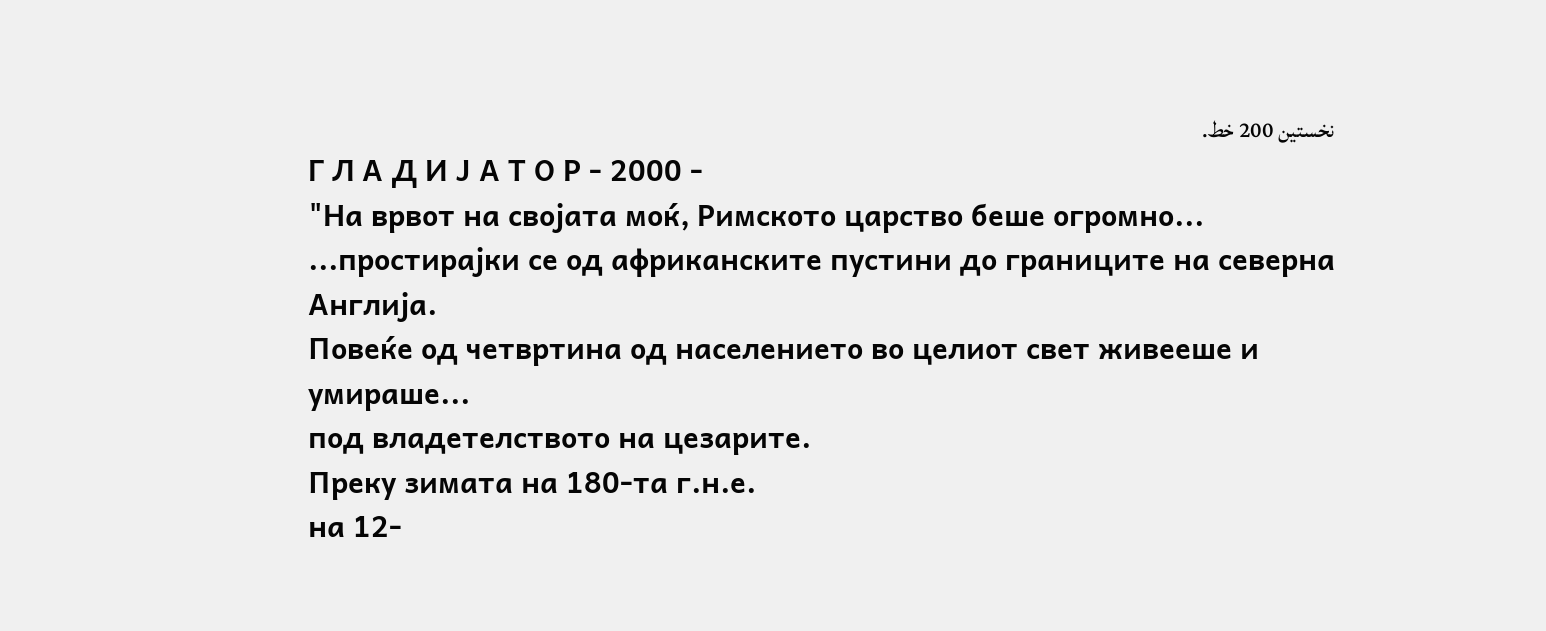نخستین 200 خط.
Г Л А Д И Ј А Т О Р - 2000 -
"На врвот на својата моќ, Римското царство беше огромно...
...простирајки се од африканските пустини до границите на северна Англија.
Повеќе од четвртина од населението во целиот свет живееше и умираше...
под владетелството на цезарите.
Преку зимата на 180-та г.н.е.
на 12-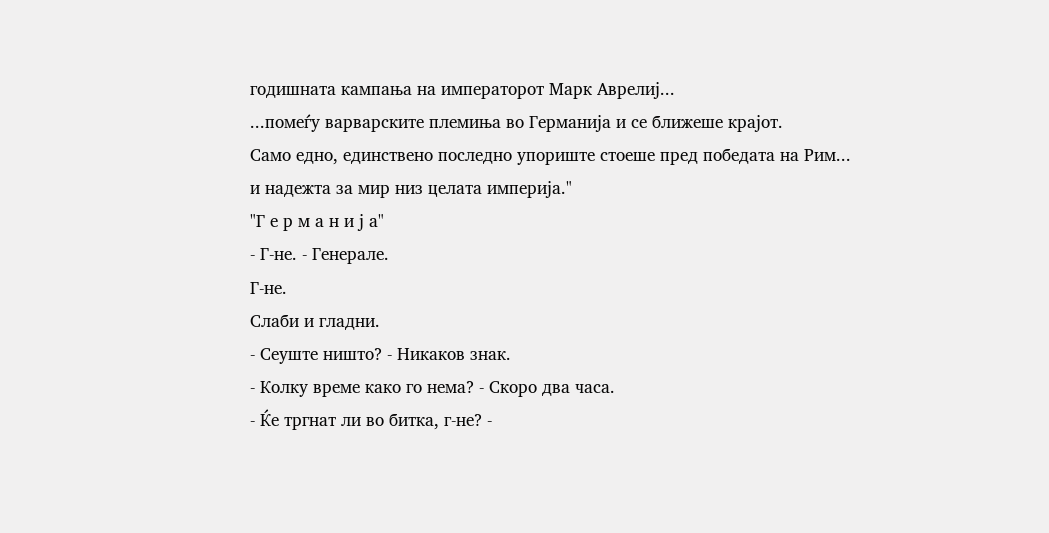годишната кампања на императорот Марк Аврелиј...
...помеѓу варварските племиња во Германија и се ближеше крајот.
Само едно, единствено последно упориште стоеше пред победата на Рим...
и надежта за мир низ целата империја."
"Г е р м а н и ј а"
- Г-не. - Генерале.
Г-не.
Слаби и гладни.
- Сеуште ништо? - Никаков знак.
- Колку време како го нема? - Скоро два часа.
- Ќе тргнат ли во битка, г-не? -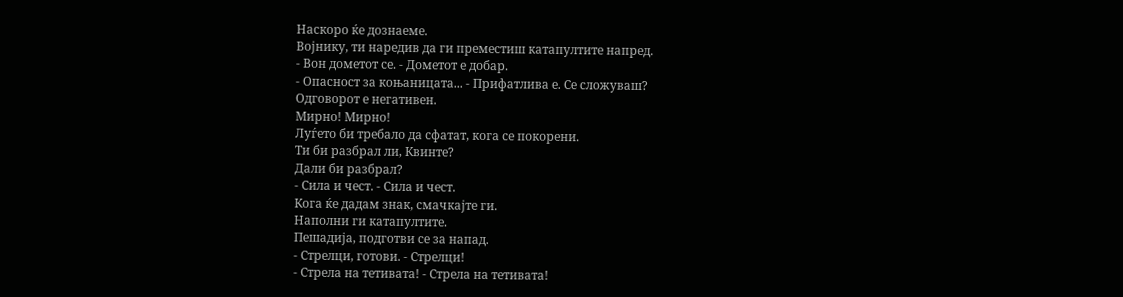Наскоро ќе дознаеме.
Војнику, ти наредив да ги преместиш катапултите напред.
- Вон дометот се. - Дометот е добар.
- Опасност за коњаницата... - Прифатлива е. Се сложуваш?
Одговорот е негативен.
Мирно! Мирно!
Луѓето би требало да сфатат, кога се покорени.
Ти би разбрал ли, Квинте?
Дали би разбрал?
- Сила и чест. - Сила и чест.
Кога ќе дадам знак, смачкајте ги.
Наполни ги катапултите.
Пешадија, подготви се за напад.
- Стрелци, готови. - Стрелци!
- Стрела на тетивата! - Стрела на тетивата!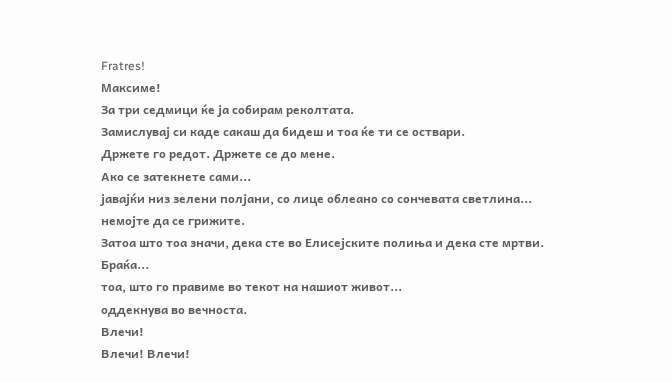Fratres!
Максиме!
За три седмици ќе ја собирам реколтата.
Замислувај си каде сакаш да бидеш и тоа ќе ти се оствари.
Држете го редот. Држете се до мене.
Ако се затекнете сами...
јавајќи низ зелени полјани, со лице облеано со сончевата светлина...
немојте да се грижите.
Затоа што тоа значи, дека сте во Елисејските полиња и дека сте мртви.
Браќа...
тоа, што го правиме во текот на нашиот живот...
оддекнува во вечноста.
Влечи!
Влечи! Влечи!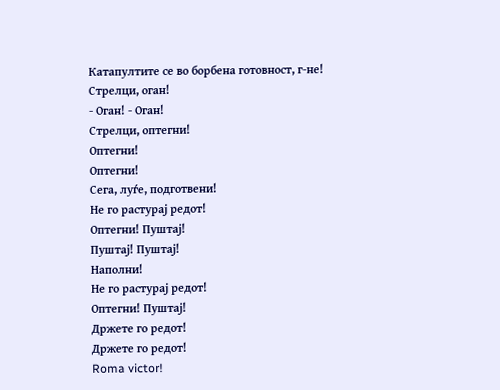Катапултите се во борбена готовност, г-не!
Стрелци, оган!
- Оган! - Оган!
Стрелци, оптегни!
Оптегни!
Оптегни!
Сега, луѓе, подготвени!
Не го растурај редот!
Оптегни! Пуштај!
Пуштај! Пуштај!
Наполни!
Не го растурај редот!
Оптегни! Пуштај!
Држете го редот!
Држете го редот!
Roma victor!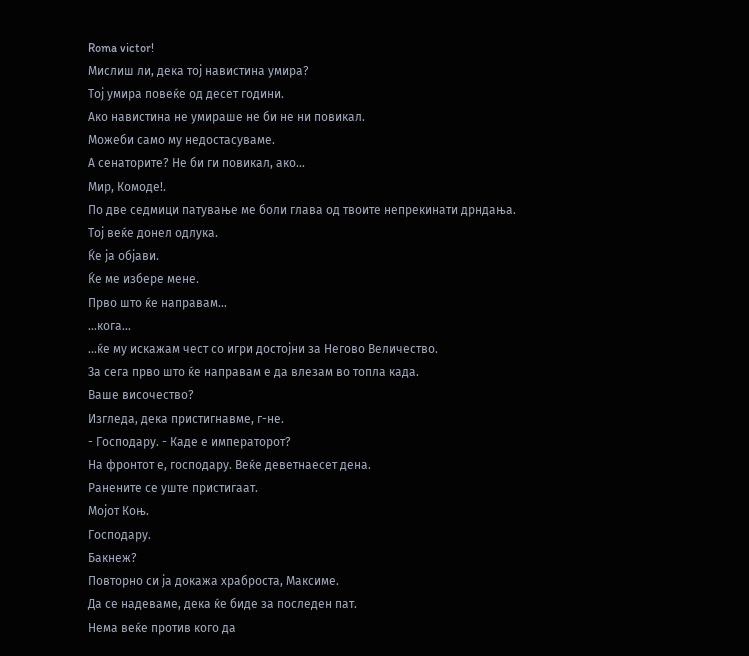Roma victor!
Мислиш ли, дека тој навистина умира?
Тој умира повеќе од десет години.
Ако навистина не умираше не би не ни повикал.
Можеби само му недостасуваме.
А сенаторите? Не би ги повикал, ако...
Мир, Комоде!.
По две седмици патување ме боли глава од твоите непрекинати дрндања.
Тој веќе донел одлука.
Ќе ја објави.
Ќе ме избере мене.
Прво што ќе направам...
...кога...
...ќе му искажам чест со игри достојни за Негово Величество.
За сега прво што ќе направам е да влезам во топла када.
Ваше височество?
Изгледа, дека пристигнавме, г-не.
- Господару. - Каде е императорот?
На фронтот е, господару. Веќе деветнаесет дена.
Ранените се уште пристигаат.
Мојот Коњ.
Господару.
Бакнеж?
Повторно си ја докажа храброста, Максиме.
Да се надеваме, дека ќе биде за последен пат.
Нема веќе против кого да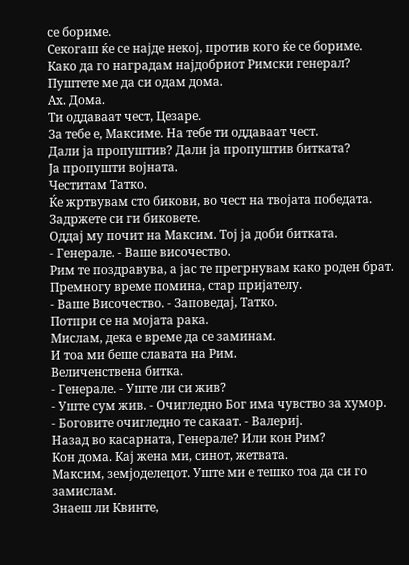се бориме.
Секогаш ќе се најде некој, против кого ќе се бориме.
Какo да го наградам најдобриот Римски генерал?
Пуштете ме да си одам дома.
Ах. Дома.
Ти оддаваат чест, Цезаре.
За тебе е, Максиме. На тебе ти оддаваат чест.
Дали ја пропуштив? Дали ја пропуштив битката?
Ја пропушти војната.
Честитам Татко.
Ќе жртвувам сто бикови, во чест на твојата победата.
Задржете си ги биковете.
Оддај му пoчит на Максим. Тој ја доби битката.
- Генерале. - Ваше височество.
Рим те поздравува, а јас те прегрнувам како роден брат.
Премногу време помина, стар пријателу.
- Ваше Височество. - Заповедај, Татко.
Потпри се на мојата рака.
Мислам, дека е време да се заминам.
И тоа ми беше славата на Рим.
Величенствена битка.
- Генерале. - Уште ли си жив?
- Уште сум жив. - Очигледно Бог има чувство за хумор.
- Боговите очигледно те сакаат. - Валериј.
Назад во касарната, Генерале? Или кон Рим?
Кон дома. Кај жена ми, синот, жетвата.
Максим, земјоделецот. Уште ми е тешко тоа да си го замислам.
Знаеш ли Квинте,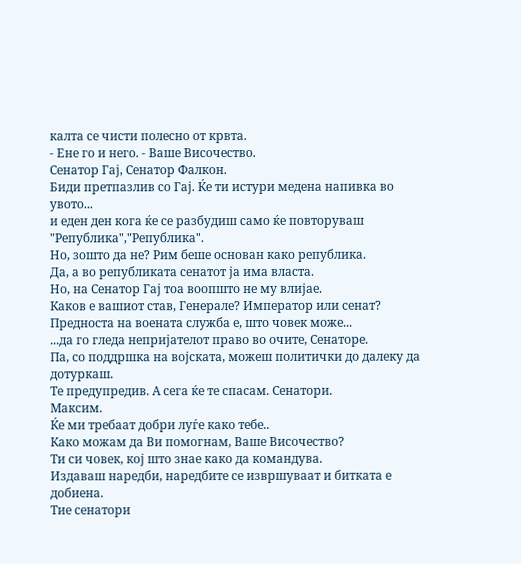калта се чисти полесно от крвта.
- Ене го и него. - Ваше Височество.
Сенатор Гај, Сенатор Фалкон.
Биди претпазлив со Гај. Ќе ти истури медена напивка во увото...
и еден ден кога ќе се разбудиш само ќе повторуваш "Република","Република".
Но, зошто да не? Рим беше основан како република.
Да, а во републиката сенатот ја има власта.
Но, на Сенатор Гај тоа воопшто не му влијае.
Каков е вашиот став, Генерале? Император или сенат?
Предноста на воената служба е, што човек може...
...да го гледа непријателот право во очите, Сенаторе.
Па, со поддршка на војската, можеш политички до далеку да дотуркаш.
Те предупредив. А сега ќе те спасам. Сенатори.
Максим.
Ќе ми требаат добри луѓе како тебе..
Како можам да Ви помогнам, Ваше Височество?
Ти си човек, кој што знае како да командува.
Издаваш наредби, наредбите се извршуваат и битката е добиена.
Тие сенатори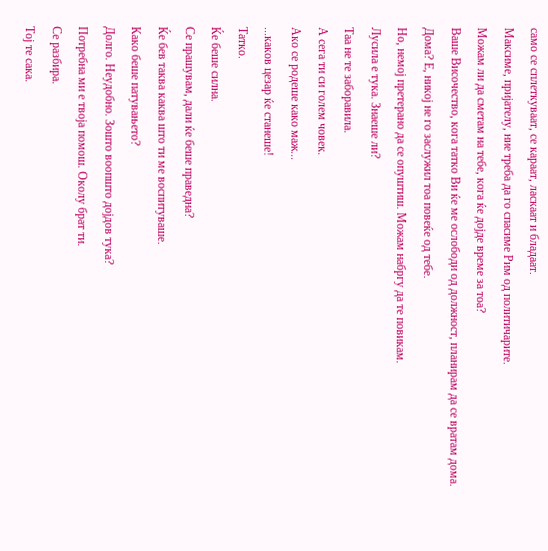само се сплеткуваат, се караат, ласкаат и бладаат.
Максиме, пријателу, ние треба да го спасиме Рим од политичарите.
Можам ли да сметам на тебе, кога ќе дојде време за тоа?
Ваше Височество, кога татко Ви ќе ме ослободи од должност, планирам да се вратам дома.
Дома? Е, никој не го заслужил тоа повеќе од тебе.
Но, немој претерано да се опуштиш. Можам набргу да те повикам.
Лусила е тука. Знаеше ли?
Таа не те заборавила.
А сега ти си голем човек.
Ако се рoдеше како маж...
...каков цезар ќе станеше!
Татко.
Ќе беше силна.
Се прашувам, дали ќе беше праведна?
Ќе бев таква каква што ти ме воспитуваше.
Како беше патувањето?
Долго. Неудобно. Зошто воопшто дојдов тука?
Потребна ми е твоја помош. Околу брат ти.
Се разбира.
Тој те сака.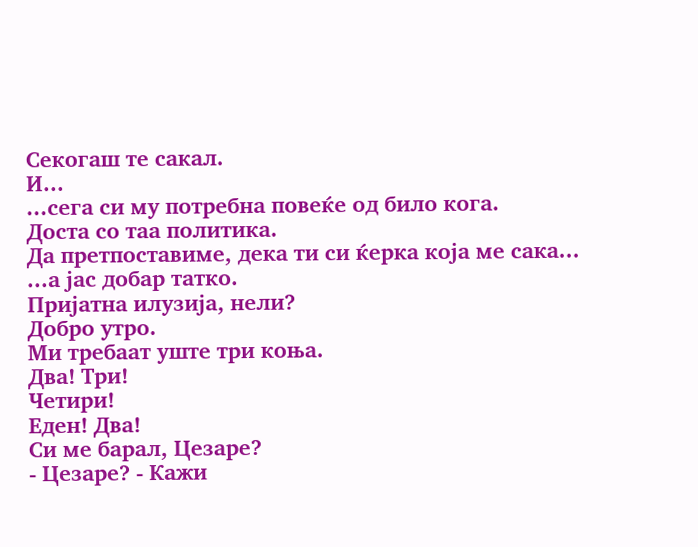Секогаш те сакал.
И...
...сега си му потребна повеќе од било кога.
Доста со таа политика.
Да претпоставиме, дека ти си ќерка која ме сака...
...а јас добар татко.
Пријатна илузија, нели?
Добро утро.
Ми требаат уште три коња.
Два! Три!
Четири!
Еден! Два!
Си ме барал, Цезаре?
- Цезаре? - Кажи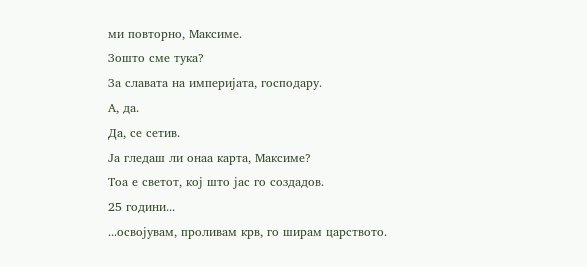ми повторно, Максиме.
Зошто сме тука?
За славата на империјата, господару.
А, да.
Да, се сетив.
Ја гледаш ли онаа карта, Максиме?
Тоа е светот, кој што јас го создадов.
25 години...
...освојувам, проливам крв, го ширам царството.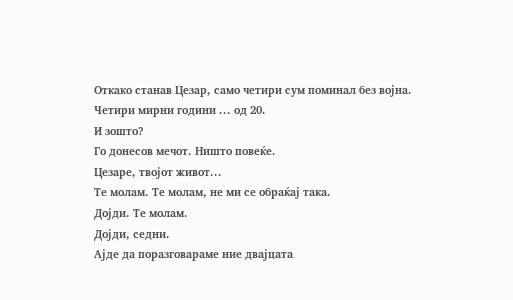Откако станав Цезар, само четири сум поминал без војна.
Четири мирни години ... од 20.
И зошто?
Го донесов мечот. Ништо повеќе.
Цезаре, твојот живот...
Те молам. Те молам, не ми се обраќај така.
Дојди. Те молам.
Дојди, седни.
Ајде да поразговараме ние двајцата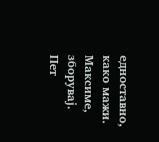едноставно, како мажи.
Максиме, зборувај.
Пет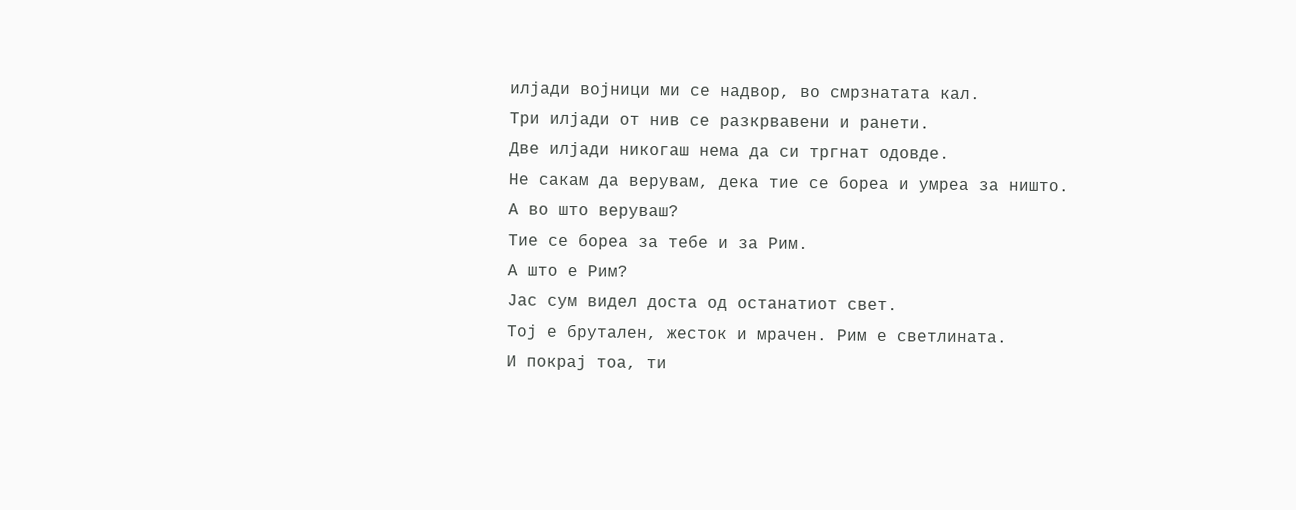илјади војници ми се надвор, во смрзнатата кал.
Три илјади от нив се разкрвавени и ранети.
Две илјади никогаш нема да си тргнат одовде.
Не сакам да верувам, дека тие се бореа и умреа за ништо.
А во што веруваш?
Тие се бореа за тебе и за Рим.
А што е Рим?
Јас сум видел доста од останатиот свет.
Тој е брутален, жесток и мрачен. Рим е светлината.
И покрај тоа, ти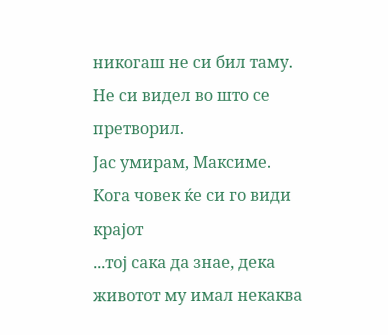никогаш не си бил таму.
Не си видел во што се претворил.
Јас умирам, Максиме.
Кога човек ќе си го види крајот
...тој сака да знае, дека животот му имал некаква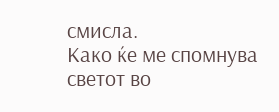смисла.
Како ќе ме спомнува светот во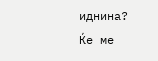иднина?
Ќе ме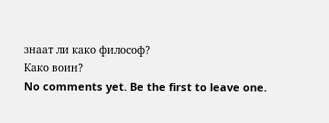знаат ли како философ?
Како воин?
No comments yet. Be the first to leave one.